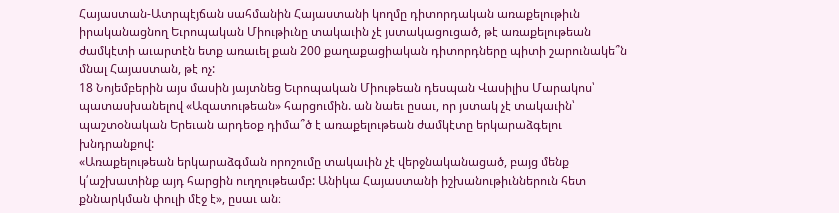Հայաստան-Ատրպէյճան սահմանին Հայաստանի կողմը դիտորդական առաքելութիւն իրականացնող Եւրոպական Միութիւնը տակաւին չէ յստակացուցած, թէ առաքելութեան ժամկէտի աւարտէն ետք առաւել քան 200 քաղաքացիական դիտորդները պիտի շարունակե՞ն մնալ Հայաստան, թէ ոչ:
18 Նոյեմբերին այս մասին յայտնեց Եւրոպական Միութեան դեսպան Վասիլիս Մարակոս՝ պատասխանելով «Ազատութեան» հարցումին. ան նաեւ ըսաւ, որ յստակ չէ տակաւին՝ պաշտօնական Երեւան արդեօք դիմա՞ծ է առաքելութեան ժամկէտը երկարաձգելու խնդրանքով:
«Առաքելութեան երկարաձգման որոշումը տակաւին չէ վերջնականացած, բայց մենք կ՛աշխատինք այդ հարցին ուղղութեամբ: Անիկա Հայաստանի իշխանութիւններուն հետ քննարկման փուլի մէջ է», ըսաւ ան։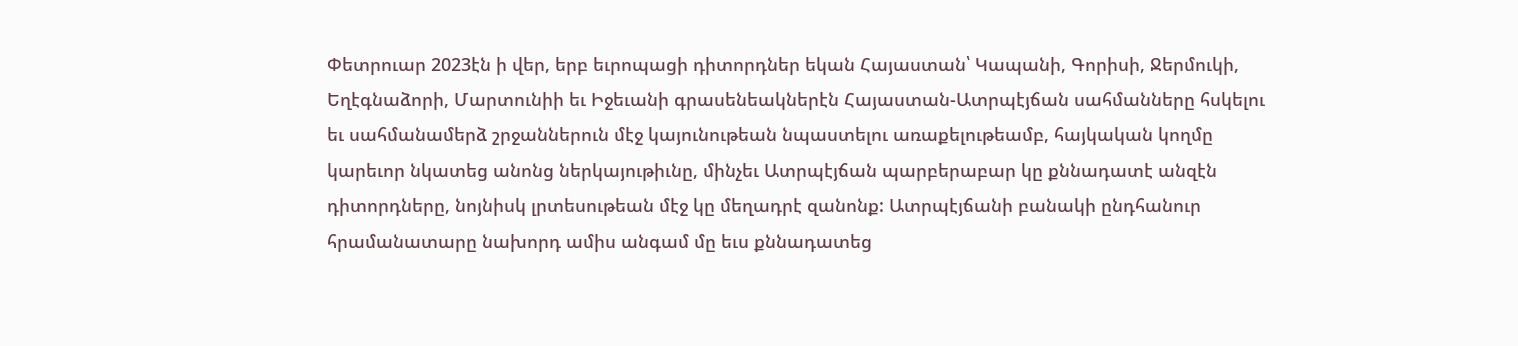Փետրուար 2023էն ի վեր, երբ եւրոպացի դիտորդներ եկան Հայաստան՝ Կապանի, Գորիսի, Ջերմուկի, Եղէգնաձորի, Մարտունիի եւ Իջեւանի գրասենեակներէն Հայաստան-Ատրպէյճան սահմանները հսկելու եւ սահմանամերձ շրջաններուն մէջ կայունութեան նպաստելու առաքելութեամբ, հայկական կողմը կարեւոր նկատեց անոնց ներկայութիւնը, մինչեւ Ատրպէյճան պարբերաբար կը քննադատէ անզէն դիտորդները, նոյնիսկ լրտեսութեան մէջ կը մեղադրէ զանոնք: Ատրպէյճանի բանակի ընդհանուր հրամանատարը նախորդ ամիս անգամ մը եւս քննադատեց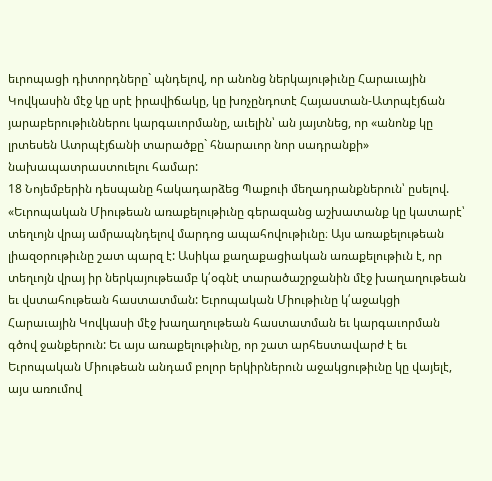եւրոպացի դիտորդները` պնդելով, որ անոնց ներկայութիւնը Հարաւային Կովկասին մէջ կը սրէ իրավիճակը, կը խոչընդոտէ Հայաստան-Ատրպէյճան յարաբերութիւններու կարգաւորմանը, աւելին՝ ան յայտնեց, որ «անոնք կը լրտեսեն Ատրպէյճանի տարածքը` հնարաւոր նոր սադրանքի» նախապատրաստուելու համար:
18 Նոյեմբերին դեսպանը հակադարձեց Պաքուի մեղադրանքներուն՝ ըսելով. «Եւրոպական Միութեան առաքելութիւնը գերազանց աշխատանք կը կատարէ՝ տեղւոյն վրայ ամրապնդելով մարդոց ապահովութիւնը։ Այս առաքելութեան լիազօրութիւնը շատ պարզ է: Ասիկա քաղաքացիական առաքելութիւն է, որ տեղւոյն վրայ իր ներկայութեամբ կ՛օգնէ տարածաշրջանին մէջ խաղաղութեան եւ վստահութեան հաստատման: Եւրոպական Միութիւնը կ՛աջակցի Հարաւային Կովկասի մէջ խաղաղութեան հաստատման եւ կարգաւորման գծով ջանքերուն: Եւ այս առաքելութիւնը, որ շատ արհեստավարժ է եւ Եւրոպական Միութեան անդամ բոլոր երկիրներուն աջակցութիւնը կը վայելէ, այս առումով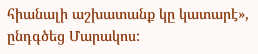հիանալի աշխատանք կը կատարէ», ընդգծեց Մարակոս: